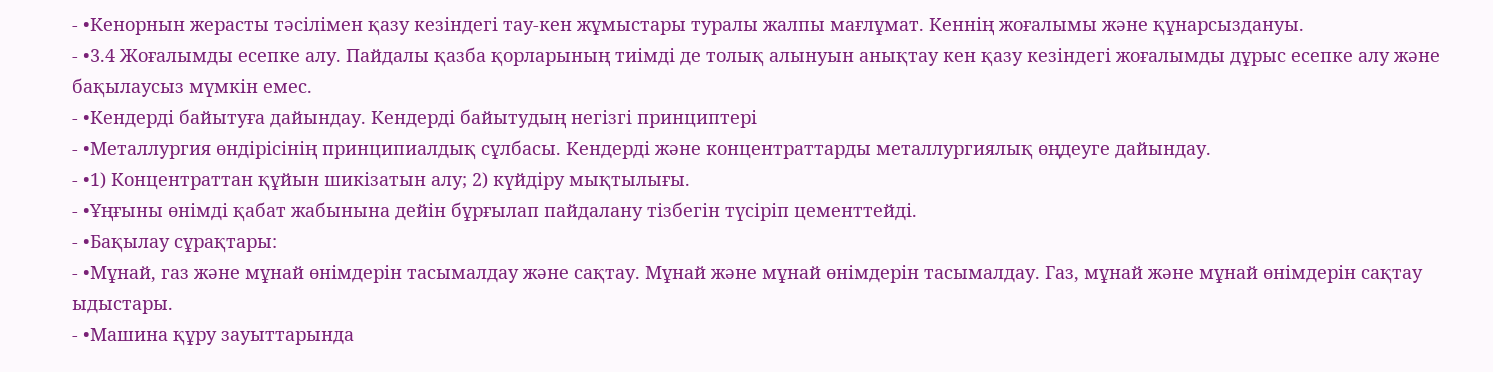- •Кенорнын жерасты тәсілімен қазу кезіндегі тау-кен жұмыстары туралы жалпы мағлұмат. Кеннің жоғалымы және құнарсыздануы.
- •3.4 Жоғалымды есепке алу. Пайдалы қазба қорларының тиімді де толық алынуын анықтау кен қазу кезіндегі жоғалымды дұрыс есепке алу және бақылаусыз мүмкін емес.
- •Кендерді байытуға дайындау. Кендерді байытудың негізгі принциптері
- •Металлургия өндірісінің принципиалдық сұлбасы. Кендерді және концентраттарды металлургиялық өңдеуге дайындау.
- •1) Концентраттан құйын шикізатын алу; 2) күйдіру мықтылығы.
- •Ұңғыны өнімді қабат жабынына дейін бұрғылап пайдалану тізбегін түсіріп цементтейді.
- •Бақылау сұрақтары:
- •Мұнай, газ және мұнай өнімдерін тасымалдау және сақтау. Мұнай және мұнай өнімдерін тасымалдау. Газ, мұнай және мұнай өнімдерін сақтау ыдыстары.
- •Машина құру зауыттарында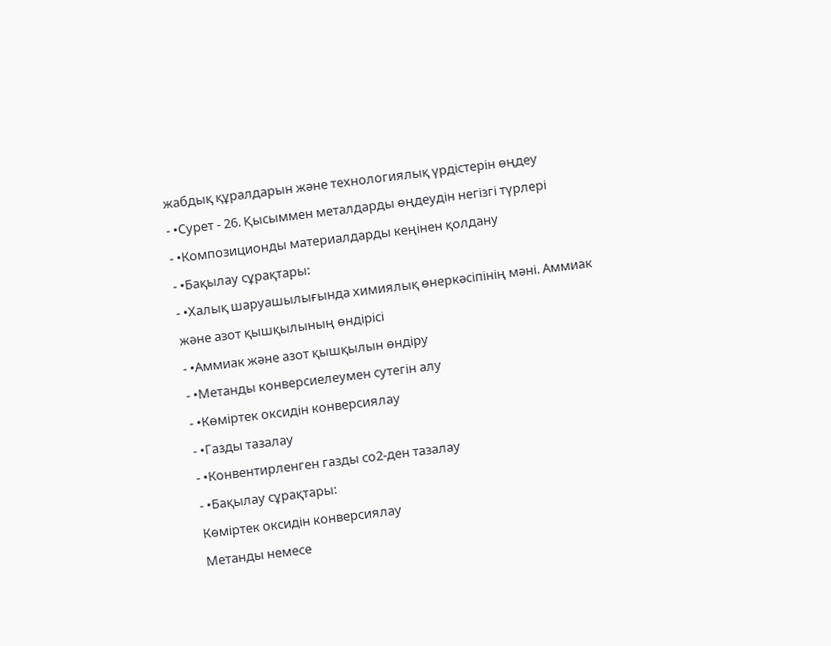жабдық құралдарын және технологиялық үрдістерін өңдеу
- •Сурет - 26. Қысыммен металдарды өңдеудін негізгі түрлері
- •Композиционды материалдарды кеңінен қолдану
- •Бақылау сұрақтары:
- •Халық шаруашылығында химиялық өнеркәсіпінің мәні. Аммиак және азот қышқылының өндірісі
- •Аммиак және азот қышқылын өндіру
- •Метанды конверсиелеумен сутегін алу
- •Көміртек оксидін конверсиялау
- •Газды тазалау
- •Конвентирленген газды со2-ден тазалау
- •Бақылау сұрақтары:
Көміртек оксидін конверсиялау
Метанды немесе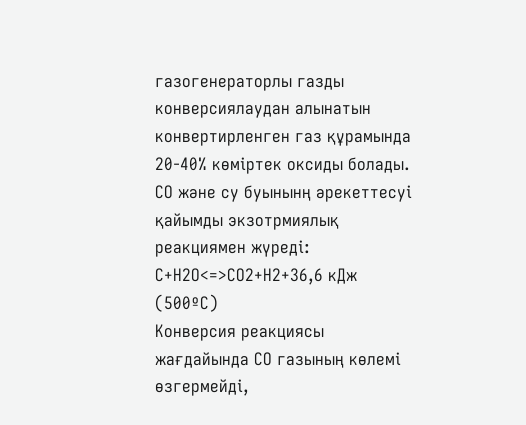газогенераторлы газды конверсиялаудан алынатын конвертирленген газ құрамында 20-40% көміртек оксиды болады. СО және су буынынң әрекеттесуі қайымды экзотрмиялық реакциямен жүреді:
С+Н2О<=>СО2+Н2+36,6 кДж (500ºС)
Конверсия реакциясы жағдайында СО газының көлемі өзгермейді,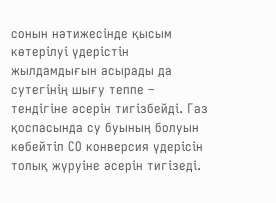сонын нәтижесінде қысым көтерілуі үдерістін жылдамдығын асырады да сутегінің шығу теппе – тендігіне әсерін тигізбейді. Газ қоспасында су буының болуын көбейтіп СО конверсия үдерісін толық жүруіне әсерін тигізеді.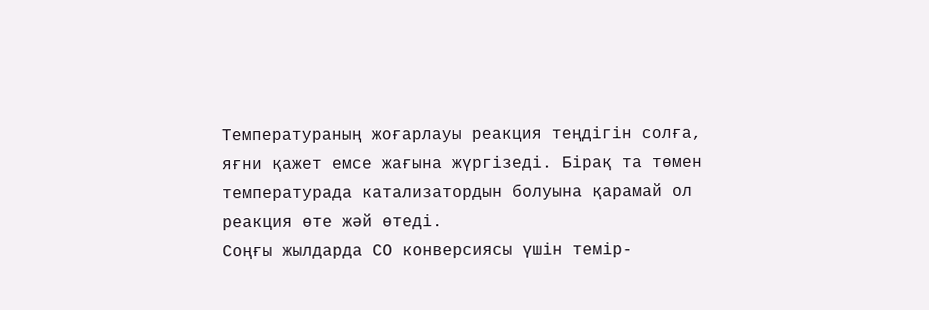Температураның жоғарлауы реакция теңдігін солға, яғни қажет емсе жағына жүргізеді. Бірақ та төмен температурада катализатордын болуына қарамай ол реакция өте жәй өтеді.
Соңғы жылдарда СО конверсиясы үшін темір-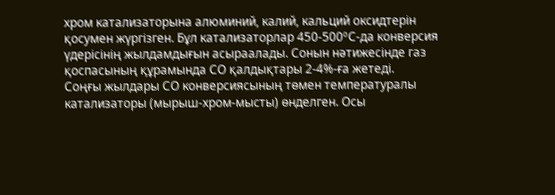хром катализаторына алюминий, калий, кальций оксидтерін қосумен жүргізген. Бұл катализаторлар 450-500ºС-да конверсия үдерісінің жылдамдығын асыраалады. Сонын нәтижесінде газ қоспасының құрамында СО қалдықтары 2-4%-ға жетеді.
Соңғы жылдары СО конверсиясының төмен температуралы катализаторы (мырыш-хром-мысты) өнделген. Осы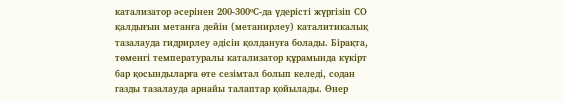катализатор әсерінен 200-300ºС-да үдерісті жүргізіп СО қалдығын метанға дейін (метанирлеу) каталитикалық тазалауда гидрирлеу әдісін қолдануға болады. Бірақта, төменгі температуралы катализатор құрамында күкірт бар қосындыларға өте сезімтал болып келеді, содан газды тазалауда арнайы талаптар қойылады. Өнер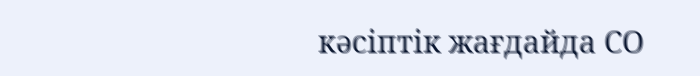кәсіптік жағдайда СО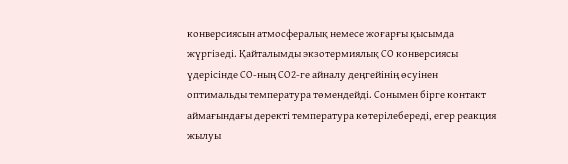конверсиясын атмосфералық немесе жоғарғы қысымда жүргізеді. Қайталымды экзотермиялық СО конверсиясы үдерісінде СО-ның СО2-ге айналу деңгейінің өсуінен оптимальды температура төмендейді. Сонымен бірге контакт аймағындағы деректі температура көтерілебереді, егер реакция жылуы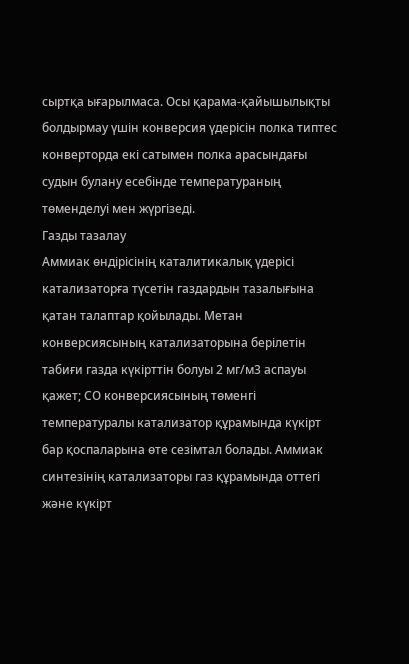сыртқа ығарылмаса. Осы қарама-қайышылықты болдырмау үшін конверсия үдерісін полка типтес конверторда екі сатымен полка арасындағы судын булану есебінде температураның төменделуі мен жүргізеді.
Газды тазалау
Аммиак өндірісінің каталитикалық үдерісі катализаторға түсетін газдардын тазалығына қатан талаптар қойылады. Метан конверсиясының катализаторына берілетін табиғи газда күкірттін болуы 2 мг/м3 аспауы қажет; СО конверсиясының төменгі температуралы катализатор құрамында күкірт бар қоспаларына өте сезімтал болады. Аммиак синтезінің катализаторы газ құрамында оттегі және күкірт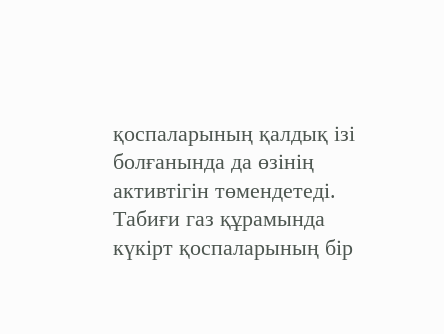қоспаларының қалдық ізі болғанында да өзінің активтігін төмендетеді. Табиғи газ құрамында күкірт қоспаларының бір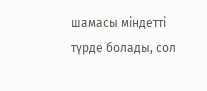шамасы міндетті түрде болады, сол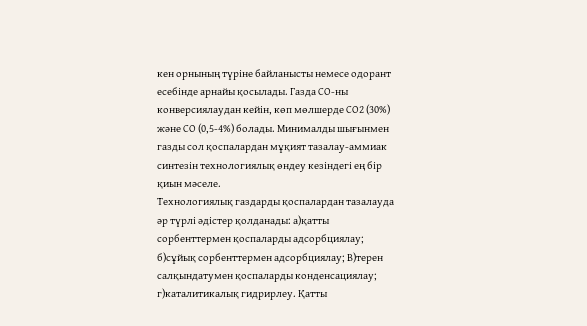кен орнының түріне байланысты немесе одорант есебінде арнайы қосылады. Газда СО-ны конверсиялаудан кейін, көп мөлшерде СО2 (30%) және СО (0,5-4%) болады. Минималды шығынмен газды сол қоспалардан мұқият тазалау-аммиак синтезін технологиялық өндеу кезіндегі ең бір қиын мәселе.
Технологиялық газдарды қоспалардан тазалауда әр түрлі әдістер қолданады: а)қатты сорбенттермен қоспаларды адсорбциялау; б)сұйық сорбенттермен адсорбциялау; В)терен салқындатумен қоспаларды конденсациялау; г)каталитикалық гидрирлеу. Қатты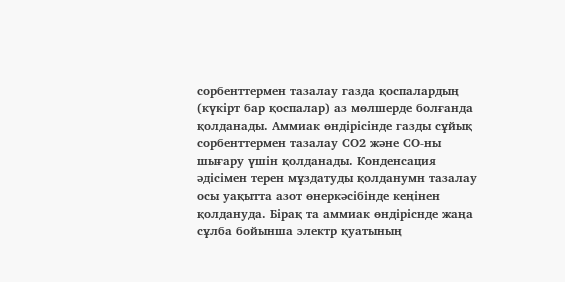сорбенттермен тазалау газда қоспалардың (күкірт бар қоспалар) аз мөлшерде болғанда қолданады. Аммиак өндірісінде газды сұйық сорбенттермен тазалау СО2 және СО-ны шығару үшін қолданады. Конденсация әдісімен терен мұздатуды қолданумн тазалау осы уақытта азот өнеркәсібінде кеңінен қолдануда. Бірақ та аммиак өндіріснде жаңа сұлба бойынша электр қуатының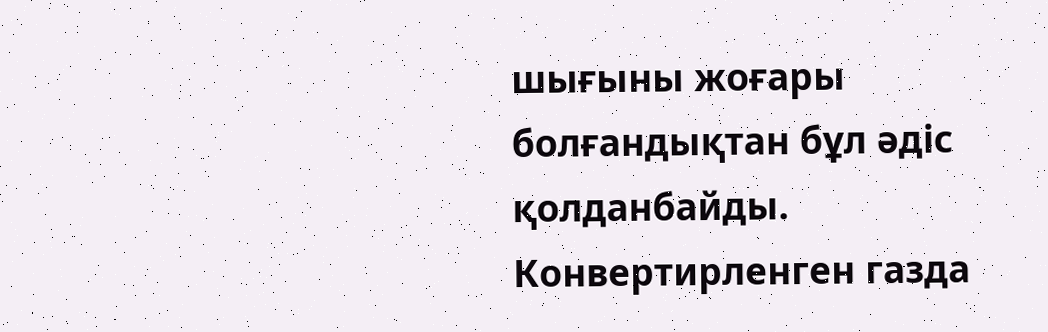шығыны жоғары болғандықтан бұл әдіс қолданбайды. Конвертирленген газда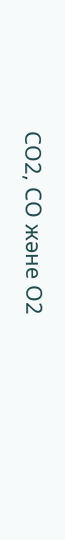СО2, СО және О2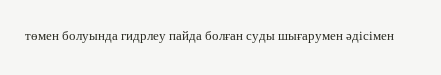төмен болуында гидрлеу пайда болған суды шығарумен әдісімен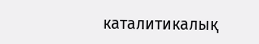каталитикалық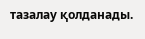тазалау қолданады.